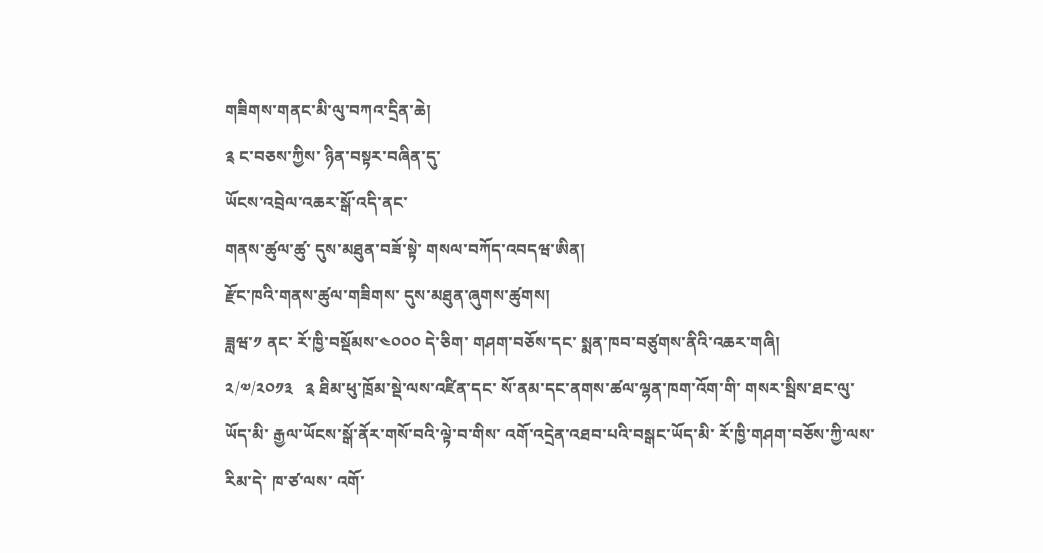གཟིགས་གནང་མི་ལུ་བཀའ་དྲིན་ཆེ།
༉ ང་བཅས་ཀྱིས་ ཉིན་བསྟར་བཞིན་དུ་
ཡོངས་འབྲེལ་འཆར་སྒོ་འདི་ནང་
གནས་ཚུལ་ཚུ་ དུས་མཐུན་བཟོ་སྟེ་ གསལ་བཀོད་འབདཝ་ཨིན།
རྫོང་ཁའི་གནས་ཚུལ་གཟིགས་ དུས་མཐུན་ཞུགས་ཚུགས།
ཟླཝ་༡ ནང་ རོ་ཁྱི་བསྡོམས་༤༠༠༠ དེ་ཅིག་ གཤག་བཅོས་དང་ སྨན་ཁབ་བཙུགས་ནིའི་འཆར་གཞི།
༢/༧/༢༠༡༣   ༉ ཐིམ་ཕུ་ཁྲོམ་སྡེ་ལས་འཛིན་དང་ སོ་ནམ་དང་ནགས་ཚལ་ལྷན་ཁག་འོག་གི་ གསར་སྦིས་ཐང་ལུ་ཡོད་མི་ རྒྱལ་ཡོངས་སྒོ་ནོར་གསོ་བའི་ལྟེ་བ་གིས་ འགོ་འདྲེན་འཐབ་པའི་བསྒང་ཡོད་མི་ རོ་ཁྱི་གཤག་བཅོས་ཀྱི་ལས་རིམ་དེ་ ཁ་ཙ་ལས་ འགོ་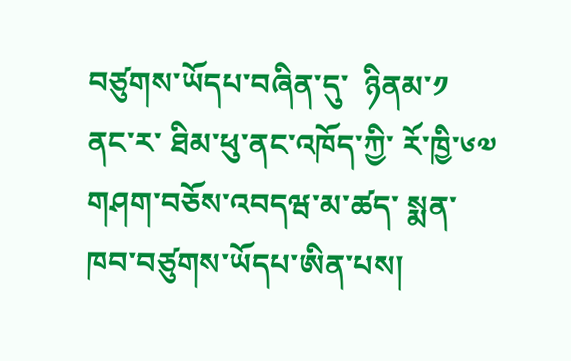བཙུགས་ཡོདཔ་བཞིན་དུ་  ཉིནམ་༡ ནང་ར་ ཐིམ་ཕུ་ནང་འཁོད་ཀྱི་ རོ་ཁྱི་༦༧ གཤག་བཅོས་འབདཝ་མ་ཚད་ སྨན་ཁབ་བཙུགས་ཡོདཔ་ཨིན་པས།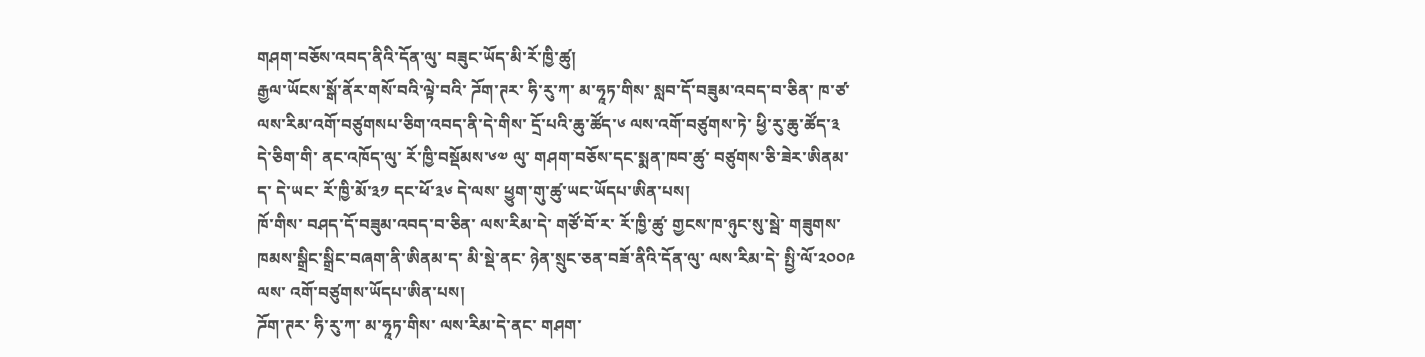གཤག་བཅོས་འབད་ནིའི་དོན་ལུ་ བཟུང་ཡོད་མི་རོ་ཁྱི་ཚུ།
རྒྱལ་ཡོངས་སྒོ་ནོར་གསོ་བའི་ལྟེ་བའི་ ཌོག་ཊར་ ཧི་རུ་ཀ་ མ་ཧཱཏ་གིས་ སླབ་དོ་བཟུམ་འབད་བ་ཅིན་ ཁ་ཙ་ ལས་རིམ་འགོ་བཙུགསཔ་ཅིག་འབད་ནི་དེ་གིས་ དྲོ་པའི་ཆུ་ཚོད་༦ ལས་འགོ་བཙུགས་ཏེ་ ཕྱི་རུ་ཆུ་ཚོད་༣ དེ་ཅིག་གི་ ནང་འཁོད་ལུ་ རོ་ཁྱི་བསྡོམས་༦༧ ལུ་ གཤག་བཅོས་དང་སྨན་ཁབ་ཚུ་ བཙུགས་ཅི་ཟེར་ཨིནམ་ད་ དེ་ཡང་ རོ་ཁྱི་མོ་༣༡ དང་ཕོ་༣༦ དེ་ལས་ ཕྱུག་གུ་ཚུ་ཡང་ཡོདཔ་ཨིན་པས།
ཁོ་གིས་ བཤད་དོ་བཟུམ་འབད་བ་ཅིན་ ལས་རིམ་དེ་ གཙོ་བོ་ར་ རོ་ཁྱི་ཚུ་ གྱངས་ཁ་ཉུང་སུ་སྦེ་ གཟུགས་ཁམས་སྒྲིང་སྒྲིང་བཞག་ནི་ཨིནམ་ད་ མི་སྡེ་ནང་ ཉེན་སྲུང་ཅན་བཟོ་ནིའི་དོན་ལུ་ ལས་རིམ་དེ་ སྤྱི་ལོ་༢༠༠༩ ལས་ འགོ་བཙུགས་ཡོདཔ་ཨིན་པས།
ཌོག་ཊར་ ཧི་རུ་ཀ་ མ་ཧཱཏ་གིས་ ལས་རིམ་དེ་ནང་ གཤག་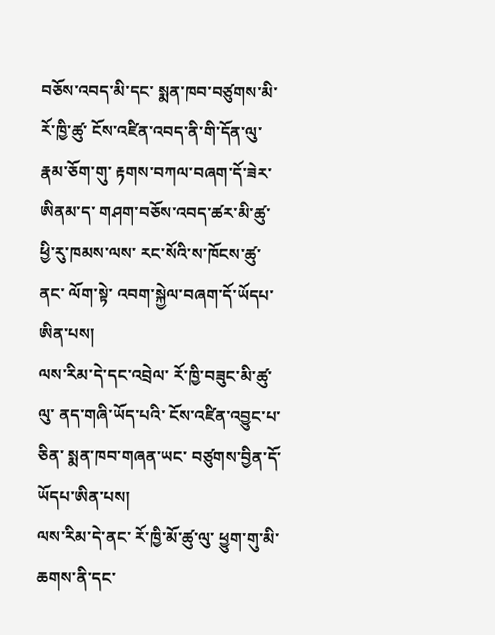བཅོས་འབད་མི་དང་ སྨན་ཁབ་བཙུགས་མི་ རོ་ཁྱི་ཚུ་ ངོས་འཛིན་འབད་ནི་གི་དོན་ལུ་ རྣམ་ཅོག་གུ་ རྟགས་བཀལ་བཞག་དོ་ཟེར་ཨིནམ་ད་ གཤག་བཅོས་འབད་ཚར་མི་ཚུ་ ཕྱི་རུ་ཁམས་ལས་ རང་སོའི་ས་ཁོངས་ཚུ་ནང་ ལོག་སྟེ་ འབག་སྐྱེལ་བཞག་དོ་ཡོདཔ་ཨིན་པས།
ལས་རིམ་དེ་དང་འབྲེལ་ རོ་ཁྱི་བཟུང་མི་ཚུ་ལུ་ ནད་གཞི་ཡོད་པའི་ ངོས་འཛིན་འབྱུང་པ་ཅིན་ སྨན་ཁབ་གཞན་ཡང་ བཙུགས་བྱིན་དོ་ཡོདཔ་ཨིན་པས།
ལས་རིམ་དེ་ནང་ རོ་ཁྱི་མོ་ཚུ་ལུ་ ཕྱུག་གུ་མི་ཆགས་ནི་དང་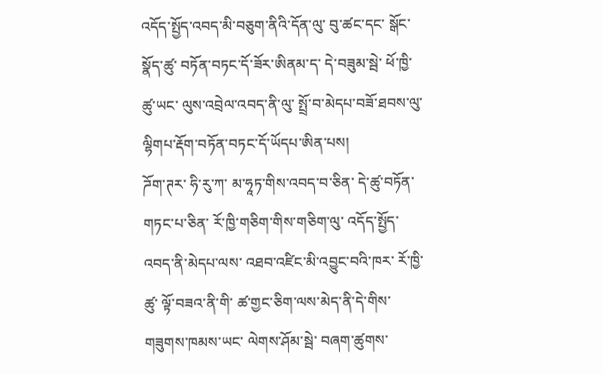འདོད་སྤྱོད་འབད་མི་བཅུག་ནིའི་དོན་ལུ་ བུ་ཚང་དང་ སྒོང་སྣོད་ཚུ་ བཏོན་བཏང་དོ་ཟོར་ཨིནམ་ད་ དེ་བཟུམ་སྦེ་ ཕོ་ཁྱི་ཚུ་ཡང་ ལུས་འབྲེལ་འབད་ནི་ལུ་ སྤྲོ་བ་མེདཔ་བཟོ་ཐབས་ལུ་ ལྷིགཔ་རྡོག་བཏོན་བཏང་དོ་ཡོདཔ་ཨིན་པས།
ཌོག་ཊར་ ཧི་རུ་ཀ་ མ་ཧཱཏ་གིས་འབད་བ་ཅིན་ དེ་ཚུ་བཏོན་གཏང་པ་ཅིན་ རོ་ཁྱི་གཅིག་གིས་གཅིག་ལུ་ འདོད་སྤྱོད་འབད་ནི་མེདཔ་ལས་ འཐབ་འཛིང་མི་འབྱུང་བའི་ཁར་ རོ་ཁྱི་ཚུ་ ལྟོ་བཟའ་ནི་གི་ ཚ་གྱང་ཅིག་ལས་མེད་ནི་དེ་གིས་ གཟུགས་ཁམས་ཡང་ ལེགས་ཤོམ་སྦེ་ བཞག་ཚུགས་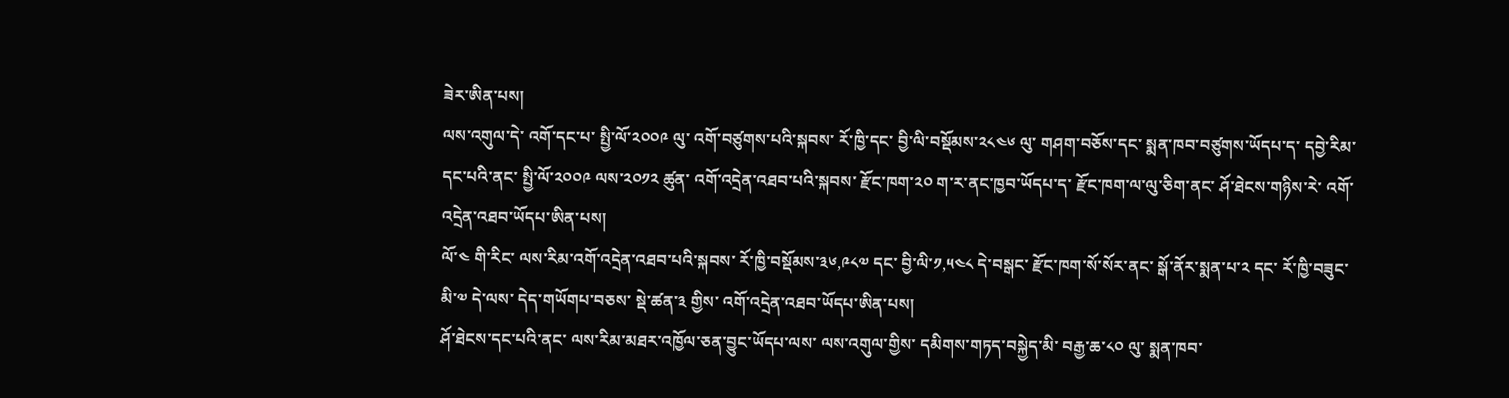ཟེར་ཨིན་པས།
ལས་འགུལ་དེ་ འགོ་དང་པ་ སྤྱི་ལོ་༢༠༠༩ ལུ་ འགོ་བཙུགས་པའི་སྐབས་ རོ་ཁྱི་དང་ བྱི་ལི་བསྡོམས་༢༨༤༦ ལུ་ གཤག་བཅོས་དང་ སྨན་ཁབ་བཙུགས་ཡོདཔ་ད་ དབྱེ་རིམ་དང་པའི་ནང་ སྤྱི་ལོ་༢༠༠༩ ལས་༢༠༡༢ ཚུན་ འགོ་འདྲེན་འཐབ་པའི་སྐབས་ རྫོང་ཁག་༢༠ ག་ར་ནང་ཁྱབ་ཡོདཔ་ད་ རྫོང་ཁག་ལ་ལུ་ཅིག་ནང་ ཤོ་ཐེངས་གཉིས་རེ་ འགོ་འདྲེན་འཐབ་ཡོདཔ་ཨིན་པས།
ལོ་༤ གི་རིང་ ལས་རིམ་འགོ་འདྲེན་འཐབ་པའི་སྐབས་ རོ་ཁྱི་བསྡོམས་༣༦,༩༨༧ དང་ བྱི་ལི་༡,༥༤༨ དེ་བསྒང་ རྫོང་ཁག་སོ་སོར་ནང་ སྒོ་ནོར་སྨན་པ་༢ དང་ རོ་ཁྱི་བཟུང་མི་༧ དེ་ལས་ དེད་གཡོགཔ་བཅས་ སྡེ་ཚན་༣ གྱིས་ འགོ་འདྲེན་འཐབ་ཡོདཔ་ཨིན་པས།
ཤོ་ཐེངས་དང་པའི་ནང་ ལས་རིམ་མཐར་འཁྱོལ་ཅན་བྱུང་ཡོདཔ་ལས་ ལས་འགུལ་གྱིས་ དམིགས་གཏད་བསྐྱེད་མི་ བརྒྱ་ཆ་༨༠ ལུ་ སྨན་ཁབ་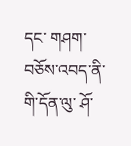དང་ གཤག་བཅོས་འབད་ནི་གི་དོན་ལུ་ ཤོ་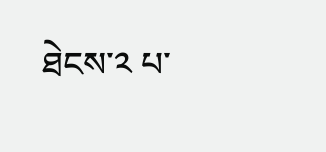ཐེངས་༢ པ་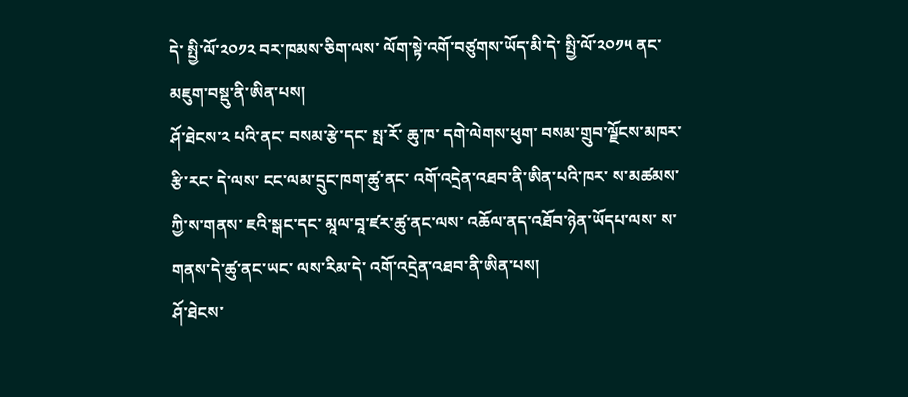དེ་ སྤྱི་ལོ་༢༠༡༢ བར་ཁམས་ཅིག་ལས་ ལོག་སྟེ་འགོ་བཙུགས་ཡོད་མི་དེ་ སྤྱི་ལོ་༢༠༡༥ ནང་ མཇུག་བསྡུ་ནི་ཨིན་པས།
ཤོ་ཐེངས་༢ པའི་ནང་ བསམ་རྩེ་དང་ སྤ་རོ་ ཆུ་ཁ་ དགེ་ལེགས་ཕུག་ བསམ་གྲུབ་ལྗོངས་མཁར་ རྩི་རང་ དེ་ལས་ ངང་ལམ་དྲུང་ཁག་ཚུ་ནང་ འགོ་འདྲེན་འཐབ་ནི་ཨིན་པའི་ཁར་ ས་མཚམས་ཀྱི་ས་གནས་ ཇའི་སྒང་དང་ མཱལ་བཱ་ཛར་ཚུ་ནང་ལས་ འཆོལ་ནད་འཐོབ་ཉེན་ཡོདཔ་ལས་ ས་གནས་དེ་ཚུ་ནང་ཡང་ ལས་རིམ་དེ་ འགོ་འདྲེན་འཐབ་ནི་ཨིན་པས།
ཤོ་ཐེངས་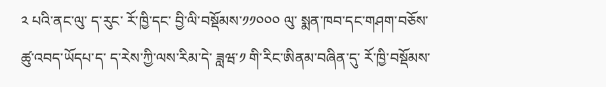༢ པའི་ནང་ལུ་ ད་རུང་ རོ་ཁྱི་དང་ བྱི་ལི་བསྡོམས་༡༡༠༠༠ ལུ་ སྨན་ཁབ་དང་གཤག་བཅོས་ཚུ་འབད་ཡོདཔ་ད་ ད་རེས་ཀྱི་ལས་རིམ་དེ་ ཟླཝ་༡ གི་རིང་ཨིནམ་བཞིན་དུ་ རོ་ཁྱི་བསྡོམས་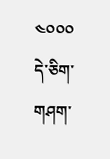༤༠༠༠ དེ་ཅིག་ གཤག་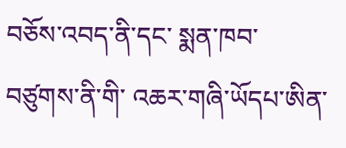བཅོས་འབད་ནི་དང་ སྨན་ཁབ་བཙུགས་ནི་གི་ འཆར་གཞི་ཡོདཔ་ཨིན་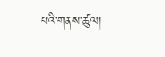པའི་གནས་ཚུལ།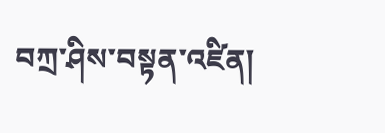བཀྲ་ཤིས་བསྟན་འཛིན།